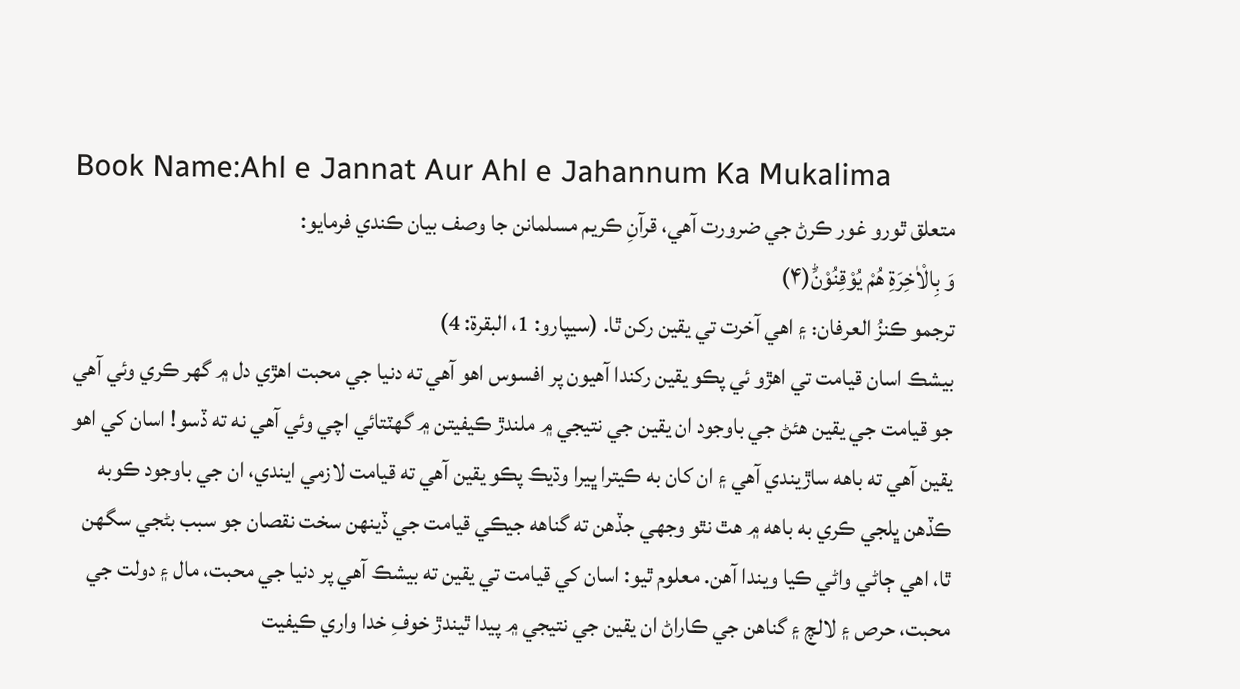Book Name:Ahl e Jannat Aur Ahl e Jahannum Ka Mukalima
متعلق ٿورو غور ڪرڻ جي ضرورت آهي، قرآنِ ڪريم مسلمانن جا وصف بيان ڪندي فرمايو:
وَ بِالْاٰخِرَةِ هُمْ یُوْقِنُوْنَؕ(۴)
ترجمو ڪنزُ العرفان: ۽ اهي آخرت تي يقين رکن ٿا. (سيپارو: 1، البقرة: 4)
بيشڪ اسان قيامت تي اهڙو ئي پڪو يقين رکندا آهيون پر افسوس اهو آهي ته دنيا جي محبت اهڙي دل ۾ گهر ڪري وئي آهي جو قيامت جي يقين هئڻ جي باوجود ان يقين جي نتيجي ۾ ملندڙ ڪيفيتن ۾ گهٽتائي اچي وئي آهي نه ته ڏسو! اسان کي اهو يقين آهي ته باهه ساڙيندي آهي ۽ ان کان به ڪيترا ڀيرا وڌيڪ پڪو يقين آهي ته قيامت لازمي ايندي، ان جي باوجود ڪوبه ڪڏهن ڀلجي ڪري به باهه ۾ هٿ نٿو وجهي جڏهن ته گناهه جيڪي قيامت جي ڏينهن سخت نقصان جو سبب بڻجي سگهن ٿا، اهي ڄاڻي واڻي ڪيا ويندا آهن. معلوم ٿيو: اسان کي قيامت تي يقين ته بيشڪ آهي پر دنيا جي محبت، مال ۽ دولت جي محبت، حرص ۽ لالچ ۽ گناهن جي ڪاراڻ ان يقين جي نتيجي ۾ پيدا ٿيندڙ خوفِ خدا واري ڪيفيت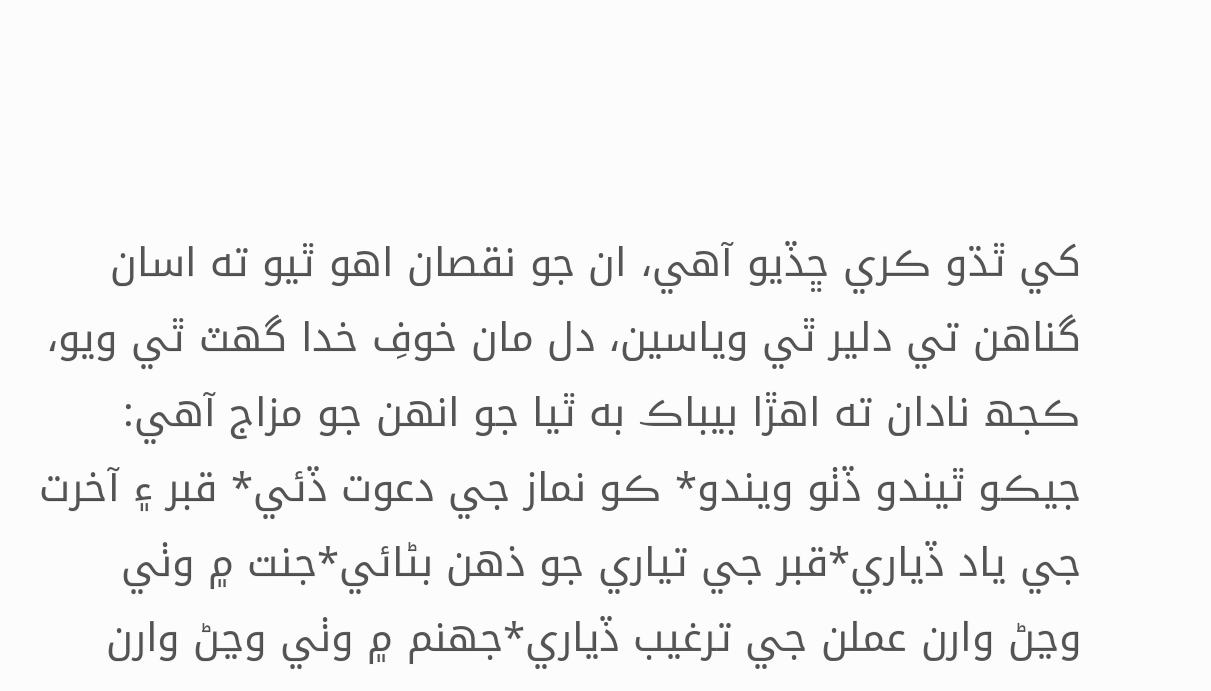کي ٿڌو ڪري ڇڏيو آهي، ان جو نقصان اهو ٿيو ته اسان گناهن تي دلير ٿي وياسين، دل مان خوفِ خدا گهٽ ٿي ويو، ڪجھ نادان ته اهڙا بيباڪ به ٿيا جو انهن جو مزاج آهي: جيڪو ٿيندو ڏٺو ويندو* ڪو نماز جي دعوت ڏئي* قبر ۽ آخرت جي ياد ڏياري*قبر جي تياري جو ذهن بڻائي*جنت ۾ وٺي وڃڻ وارن عملن جي ترغيب ڏياري*جهنم ۾ وٺي وڃڻ وارن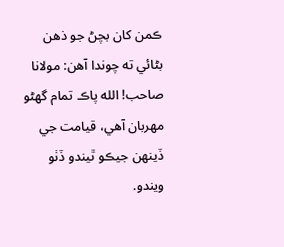ڪمن کان بچڻ جو ذهن بڻائي ته چوندا آهن: مولانا صاحب! الله پاڪ تمام گهڻو مهربان آهي، قيامت جي ڏينهن جيڪو ٿيندو ڏٺو ويندو.